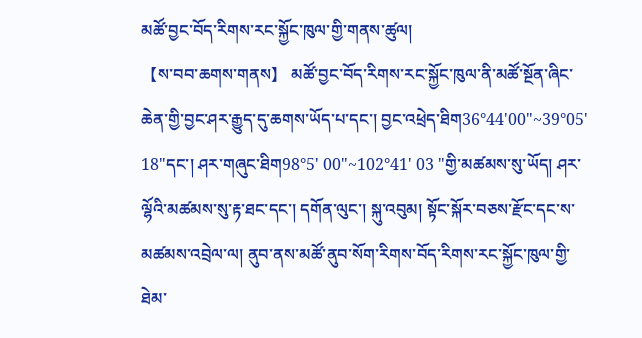མཚོ་བྱང་བོད་རིགས་རང་སྐྱོང་ཁུལ་གྱི་གནས་ཚུལ།
【ས་བབ་ཆགས་གནས】 མཚོ་བྱང་བོད་རིགས་རང་སྐྱོང་ཁུལ་ནི་མཚོ་སྔོན་ཞིང་ཆེན་གྱི་བྱང་ཤར་རྒྱུད་དུ་ཆགས་ཡོད་པ་དང་། བྱང་འཕྲེད་ཐིག36°44'00"~39°05' 18"དང་། ཤར་གཞུང་ཐིག98°5' 00"~102°41' 03 "གྱི་མཚམས་སུ་ཡོད། ཤར་ལྷོའི་མཚམས་སུ་རྟ་ཐང་དང་། དགོན་ལུང་། སྐུ་འབུམ། སྟོང་སྐོར་བཅས་རྫོང་དང་ས་མཚམས་འབྲེལ་ལ། ནུབ་ནས་མཚོ་ནུབ་སོག་རིགས་བོད་རིགས་རང་སྐྱོང་ཁུལ་གྱི་ཐེམ་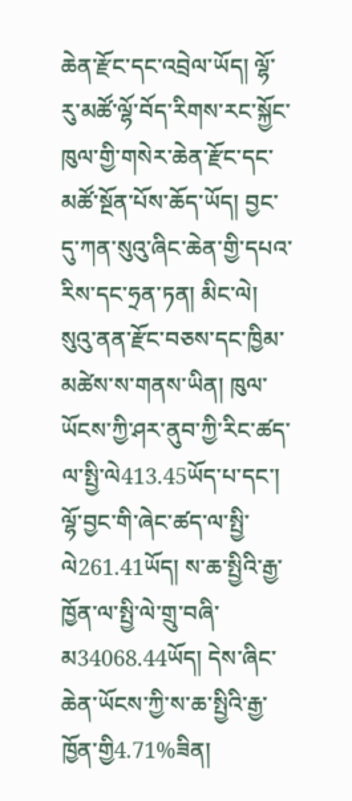ཆེན་རྫོང་དང་འབྲེལ་ཡོད། ལྷོ་རུ་མཚོ་ལྷོ་བོད་རིགས་རང་སྐྱོང་ཁུལ་གྱི་གསེར་ཆེན་རྫོང་དང་མཚོ་སྔོན་པོས་ཆོད་ཡོད། བྱང་དུ་ཀན་སུའུ་ཞིང་ཆེན་གྱི་དཔའ་རིས་དང་ཧྲན་ཏན། མིང་ལེ། སུའུ་ནན་རྫོང་བཅས་དང་ཁྱིམ་མཚེས་ས་གནས་ཡིན། ཁུལ་ཡོངས་ཀྱི་ཤར་ནུབ་ཀྱི་རིང་ཚད་ལ་སྤྱི་ལེ413.45ཡོད་པ་དང་། ལྷོ་བྱང་གི་ཞེང་ཚད་ལ་སྤྱི་ལེ261.41ཡོད། ས་ཆ་སྤྱིའི་རྒྱ་ཁྱོན་ལ་སྤྱི་ལེ་གྲུ་བཞི་མ34068.44ཡོད། དེས་ཞིང་ཆེན་ཡོངས་ཀྱི་ས་ཆ་སྤྱིའི་རྒྱ་ཁྱོན་གྱི4.71%ཟིན།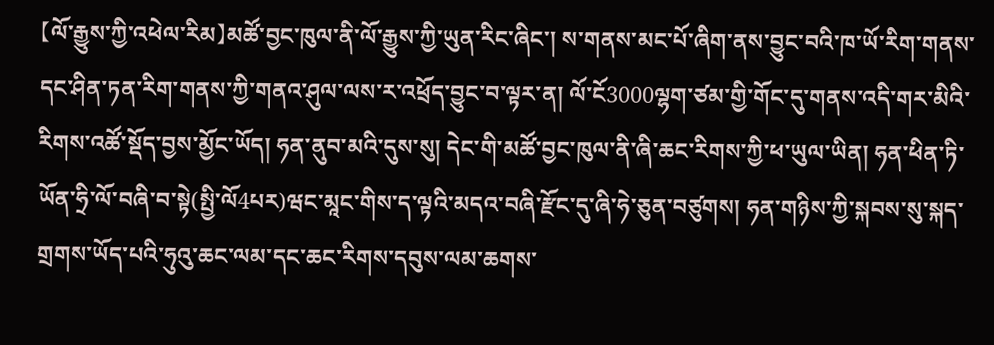【ལོ་རྒྱུས་ཀྱི་འཕེལ་རིམ】མཚོ་བྱང་ཁུལ་ནི་ལོ་རྒྱུས་ཀྱི་ཡུན་རིང་ཞིང་། ས་གནས་མང་པོ་ཞིག་ནས་བྱུང་བའི་ཁ་ཡོ་རིག་གནས་དང་ཤིན་ཏན་རིག་གནས་ཀྱི་གནའ་ཤུལ་ལས་ར་འཕྲོད་བྱུང་བ་ལྟར་ན། ལོ་ངོ3000ལྷག་ཙམ་གྱི་གོང་དུ་གནས་འདི་གར་མིའི་རིགས་འཚོ་སྡོད་བྱས་མྱོང་ཡོད། ཧན་ནུབ་མའི་དུས་སུ། དེང་གི་མཚོ་བྱང་ཁུལ་ནི་ཞི་ཆང་རིགས་ཀྱི་ཕ་ཡུལ་ཡིན། ཧན་ཕིན་ཏི་ཡོན་ཧྲི་ལོ་བཞི་བ་སྟེ(སྤྱི་ལོ4པར)ཝང་མཱང་གིས་ད་ལྟའི་མདའ་བཞི་རྫོང་དུ་ཞི་ཧེ་ཅུན་བཙུགས། ཧན་གཉིས་ཀྱི་སྐབས་སུ་སྐད་གྲགས་ཡོད་པའི་ཧུའུ་ཆང་ལམ་དང་ཆང་རིགས་དབུས་ལམ་ཆགས་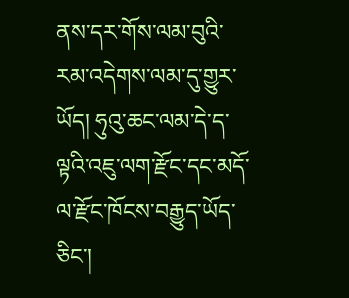ནས་དར་གོས་ལམ་བུའི་རམ་འདེགས་ལམ་དུ་གྱུར་ཡོད། ཧུའུ་ཆང་ལམ་དེ་ད་ལྟའི་འཇུ་ལག་རྫོང་དང་མདོ་ལ་རྫོང་ཁོངས་བརྒྱུད་ཡོད་ཅིང་།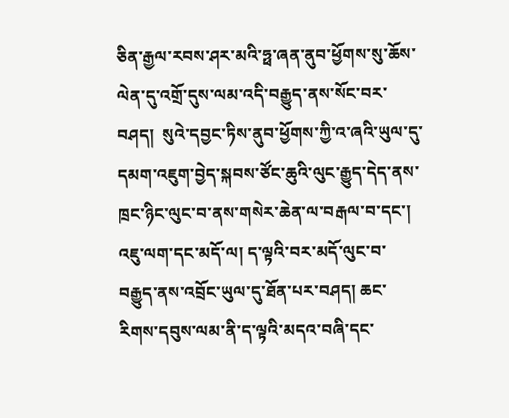ཅིན་རྒྱལ་རབས་ཤར་མའི་ཧྥ་ཞན་ནུབ་ཕྱོགས་སུ་ཆོས་ལེན་དུ་འགྲོ་དུས་ལམ་འདི་བརྒྱུད་ནས་སོང་བར་བཤད།  སུའེ་དབྱང་ཏིས་ནུབ་ཕྱོགས་ཀྱི་འ་ཞའི་ཡུལ་དུ་དམག་འཇུག་བྱེད་སྐབས་ཙོང་ཆུའི་ལུང་རྒྱུད་དེད་ནས་ཁྲང་ཉིང་ལུང་བ་ནས་གསེར་ཆེན་ལ་བརྒལ་བ་དང་། འཇུ་ལག་དང་མདོ་ལ། ད་ལྟའི་བར་མདོ་ལུང་བ་བརྒྱུད་ནས་འབྲོང་ཡུལ་དུ་ཐོན་པར་བཤད། ཆང་རིགས་དབུས་ལམ་ནི་ད་ལྟའི་མདའ་བཞི་དང་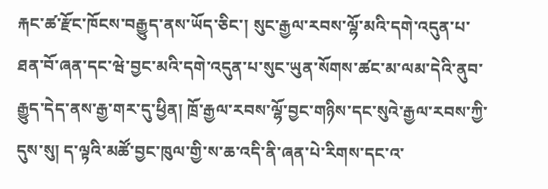རྐང་ཚ་རྫོང་ཁོངས་བརྒྱུད་ནས་ཡོད་ཅིང་། སུང་རྒྱལ་རབས་ལྷོ་མའི་དགེ་འདུན་པ་ཐན་བོ་ཞན་དང་ཝེ་བྱང་མའི་དགེ་འདུན་པ་སུང་ཡུན་སོགས་ཚང་མ་ལམ་དེའི་ནུབ་རྒྱུད་དེད་ནས་རྒྱ་གར་དུ་ཕྱིན། ཁྲོ་རྒྱལ་རབས་ལྷོ་བྱང་གཉིས་དང་སུའེ་རྒྱལ་རབས་ཀྱི་དུས་སུ། ད་ལྟའི་མཚོ་བྱང་ཁུལ་གྱི་ས་ཆ་འདི་ནི་ཞན་པེ་རིགས་དང་འ་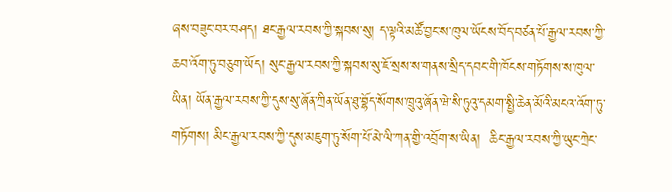ཞས་བཟུང་བར་བཤད། ཐང་རྒྱལ་རབས་ཀྱི་སྐབས་སུ། ད་ལྟའི་མཚོ་བྱང་ས་ཁུལ་ཡོངས་བོད་བཙན་པོ་རྒྱལ་རབས་ཀྱི་ཆབ་འོག་ཏུ་བཅུག་ཡོད། སུང་རྒྱལ་རབས་ཀྱི་སྐབས་སུ་ཇོ་སྲས་ས་གནས་སྲིད་དབང་གི་ཁོངས་གཏོགས་ས་ཁུལ་ཡིན། ཡོན་རྒྱལ་རབས་ཀྱི་དུས་སུ་ཞོན་ཀྲིན་ཡོན་ཐུ་བྷོད་སོགས་ཁྲུའུ་ཞོན་ཝེ་སི་ཏུའུ་དམག་སྤྱི་ཆེན་མོའི་མངའ་འོག་ཏུ་གཏོགས། མིང་རྒྱལ་རབས་ཀྱི་དུས་མཇུག་ཏུ་སོག་པོ་མེ་ལི་ཀན་གྱི་འབྲོག་ས་ཡིན།  ཆིང་རྒྱལ་རབས་ཀྱི་ཡུང་ཀྲེང་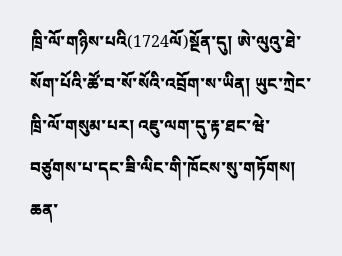ཁྲི་ལོ་གཉིས་པའི(1724ལོ)སྔོན་དུ། ཨེ་ལུའུ་ཐེ་སོག་པོའི་ཚོ་བ་སོ་སོའི་འབྲོག་ས་ཡིན། ཡུང་ཀྲེང་ཁྲི་ལོ་གསུམ་པར། འཇུ་ལག་དུ་རྟ་ཐང་ཝེ་བཙུགས་པ་དང་ཟི་ལིང་གི་ཁོངས་སུ་གཏོགས། ཆན་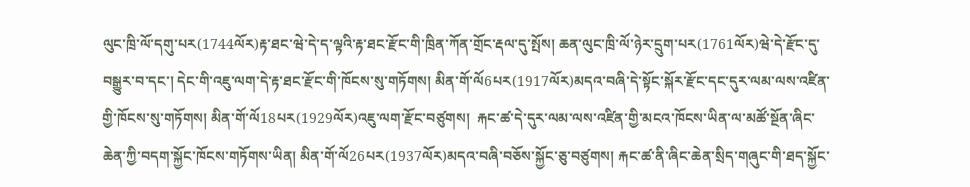ལུང་ཁྲི་ལོ་དགུ་པར(1744ལོར)རྟ་ཐང་ཝེ་དེ་ད་ལྟའི་རྟ་ཐང་རྫོང་གི་ཁྲིན་ཀོན་གྲོང་རྡལ་དུ་སྤོས། ཆན་ལུང་ཁྲི་ལོ་ཉེར་དྲུག་པར(1761ལོར)ཝེ་དེ་རྫོང་དུ་བསྒྱུར་བ་དང་། དེང་གི་འཇུ་ལག་དེ་རྟ་ཐང་རྫོང་གི་ཁོངས་སུ་གཏོགས། མིན་གོ་ལོ6པར(1917ལོར)མདའ་བཞི་དེ་སྟོང་སྐོར་རྫོང་དང་དུར་ལམ་ལས་འཛིན་གྱི་ཁོངས་སུ་གཏོགས། མིན་གོ་ལོ18པར(1929ལོར)འཇུ་ལག་རྫོང་བཙུགས།  རྐང་ཚ་དེ་དུར་ལམ་ལས་འཛིན་གྱི་མངའ་ཁོངས་ཡིན་ལ་མཚོ་སྔོན་ཞིང་ཆེན་ཀྱི་བདག་སྐྱོང་ཁོངས་གཏོགས་ཡིན། མིན་གོ་ལོ26པར(1937ལོར)མདའ་བཞི་བཅོས་སྐྱོང་ཅུ་བཙུགས། རྐང་ཚ་ནི་ཞིང་ཆེན་སྲིད་གཞུང་གི་ཐད་སྐྱོང་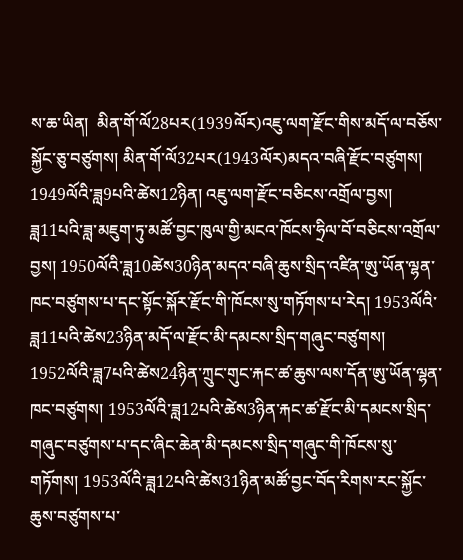ས་ཆ་ཡིན།  མིན་གོ་ལོ28པར(1939ལོར)འཇུ་ལག་རྫོང་གིས་མདོ་ལ་བཅོས་སྐྱོང་ཅུ་བཙུགས། མིན་གོ་ལོ32པར(1943ལོར)མདའ་བཞི་རྫོང་བཙུགས།
1949ལོའི་ཟླ9པའི་ཚེས12ཉིན། འཇུ་ལག་རྫོང་བཅིངས་འགྲོལ་བྱས། ཟླ11པའི་ཟླ་མཇུག་ཏུ་མཚོ་བྱང་ཁུལ་གྱི་མངའ་ཁོངས་ཧྲིལ་བོ་བཅིངས་འགྲོལ་བྱས། 1950ལོའི་ཟླ10ཚེས30ཉིན་མདའ་བཞི་ཆུས་སྲིད་འཛིན་ཨུ་ཡོན་ལྷན་ཁང་བཙུགས་པ་དང་སྟོང་སྐོར་རྫོང་གི་ཁོངས་སུ་གཏོགས་པ་རེད། 1953ལོའི་ཟླ11པའི་ཚེས23ཉིན་མདོ་ལ་རྫོང་མི་དམངས་སྲིད་གཞུང་བཙུགས།  1952ལོའི་ཟླ7པའི་ཚེས24ཉིན་ཀྲུང་གུང་རྐང་ཚ་ཆུས་ལས་དོན་ཨུ་ཡོན་ལྷན་ཁང་བཙུགས། 1953ལོའི་ཟླ12པའི་ཚེས3ཉིན་རྐང་ཚ་རྫོང་མི་དམངས་སྲིད་གཞུང་བཙུགས་པ་དང་ཞིང་ཆེན་མི་དམངས་སྲིད་གཞུང་གི་ཁོངས་སུ་གཏོགས། 1953ལོའི་ཟླ12པའི་ཚེས31ཉིན་མཚོ་བྱང་བོད་རིགས་རང་སྐྱོང་ཆུས་བཙུགས་པ་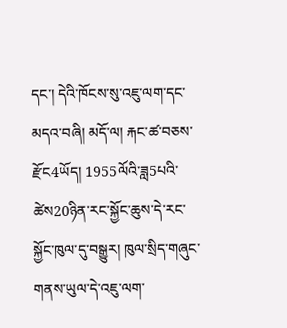དང་། དེའི་ཁོངས་སུ་འཇུ་ལག་དང་མདའ་བཞི། མདོ་ལ། རྐང་ཚ་བཅས་རྫོང4ཡོད། 1955ལོའི་ཟླ5པའི་ཚེས20ཉིན་རང་སྐྱོང་ཆུས་དེ་རང་སྐྱོང་ཁུལ་དུ་བསྒྱུར། ཁུལ་སྲིད་གཞུང་གནས་ཡུལ་དེ་འཇུ་ལག་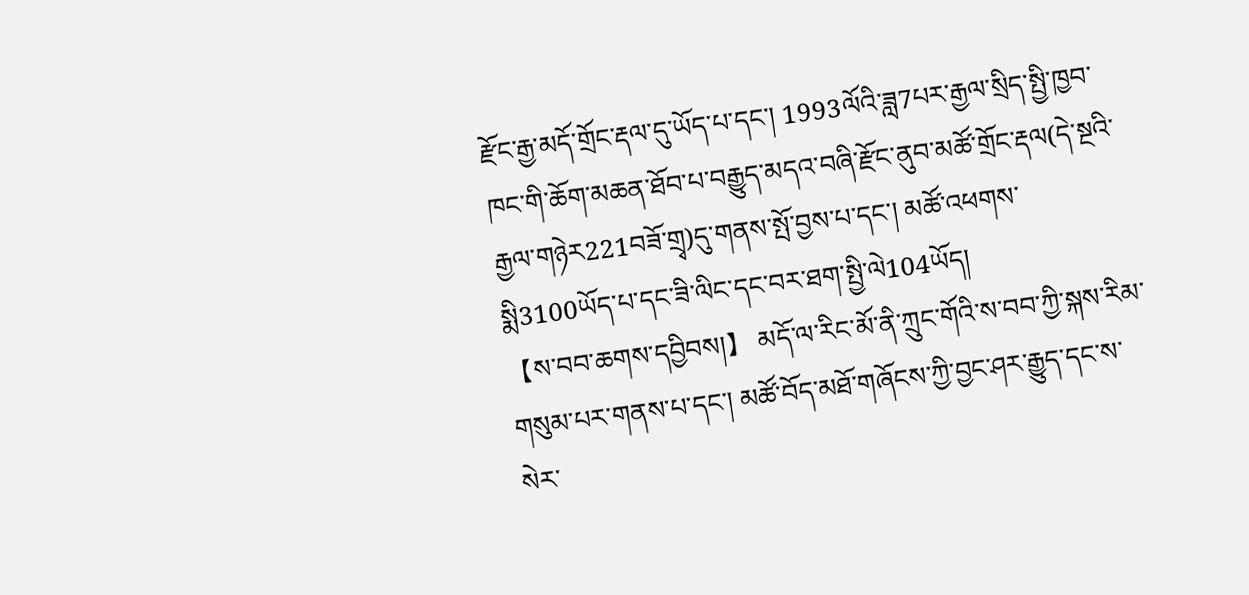རྫོང་རྒྱ་མདོ་གྲོང་རྡལ་དུ་ཡོད་པ་དང་། 1993ལོའི་ཟླ7པར་རྒྱལ་སྲིད་སྤྱི་ཁྱབ་ཁང་གི་ཆོག་མཆན་ཐོབ་པ་བརྒྱུད་མདའ་བཞི་རྫོང་ནུབ་མཚོ་གྲོང་རྡལ(དེ་སྔའི་རྒྱལ་གཉེར221བཟོ་གྲྭ)དུ་གནས་སྤོ་བྱས་པ་དང་། མཚོ་འཕགས་སྨི3100ཡོད་པ་དང་ཟི་ལིང་དང་བར་ཐག་སྤྱི་ལེ104ཡོད།
【ས་བབ་ཆགས་དབྱིབས།】 མདོ་ལ་རིང་མོ་ནི་ཀྲུང་གོའི་ས་བབ་ཀྱི་སྐས་རིམ་གསུམ་པར་གནས་པ་དང་། མཚོ་བོད་མཐོ་གཞོངས་ཀྱི་བྱང་ཤར་རྒྱུད་དང་ས་སེར་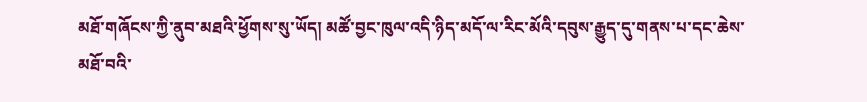མཐོ་གཞོངས་ཀྱི་ནུབ་མཐའི་ཕྱོགས་སུ་ཡོད། མཚོ་བྱང་ཁུལ་འདི་ཉིད་མདོ་ལ་རིང་མོའི་དབུས་རྒྱུད་དུ་གནས་པ་དང་ཆེས་མཐོ་བའི་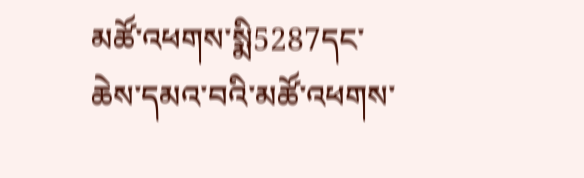མཚོ་འཕགས་སྨི5287དང་ཆེས་དམའ་བའི་མཚོ་འཕགས་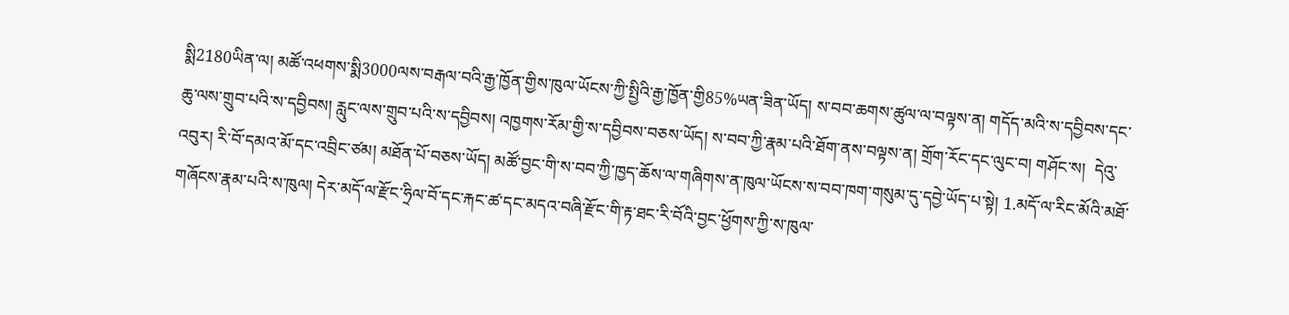སྨི2180ཡིན་ལ། མཚོ་འཕགས་སྨི3000ལས་བརྒལ་བའི་རྒྱ་ཁྱོན་གྱིས་ཁུལ་ཡོངས་ཀྱི་སྤྱིའི་རྒྱ་ཁྱོན་གྱི85%ཡན་ཟིན་ཡོད། ས་བབ་ཆགས་ཚུལ་ལ་བལྟས་ན། གདོད་མའི་ས་དབྱིབས་དང་ཆུ་ལས་གྲུབ་པའི་ས་དབྱིབས། རླུང་ལས་གྲུབ་པའི་ས་དབྱིབས། འཁྱགས་རོམ་གྱི་ས་དབྱིབས་བཅས་ཡོད། ས་བབ་ཀྱི་རྣམ་པའི་ཐོག་ནས་བལྟས་ན། གྲོག་རོང་དང་ལུང་བ། གཤོང་ས།  དེའུ་འབུར། རི་བོ་དམའ་མོ་དང་འབྲིང་ཙམ། མཐོན་པོ་བཅས་ཡོད། མཚོ་བྱང་གི་ས་བབ་ཀྱི་ཁྱད་ཆོས་ལ་གཞིགས་ན་ཁུལ་ཡོངས་ས་བབ་ཁག་གསུམ་དུ་དབྱེ་ཡོད་པ་སྟེ། 1.མདོ་ལ་རིང་མོའི་མཐོ་གཞོངས་རྣམ་པའི་ས་ཁུལ། དེར་མདོ་ལ་རྫོང་ཧྲིལ་བོ་དང་རྐང་ཚ་དང་མདའ་བཞི་རྫོང་གི་རྟ་ཐང་རི་བོའི་བྱང་ཕྱོགས་ཀྱི་ས་ཁུལ་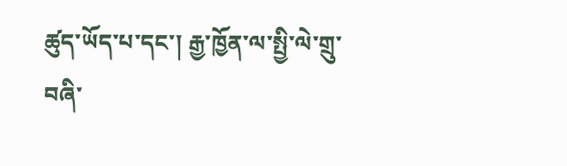ཚུད་ཡོད་པ་དང་། རྒྱ་ཁྱོན་ལ་སྤྱི་ལེ་གྲུ་བཞི་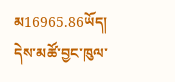མ16965.86ཡོད། དེས་མཚོ་བྱང་ཁུལ་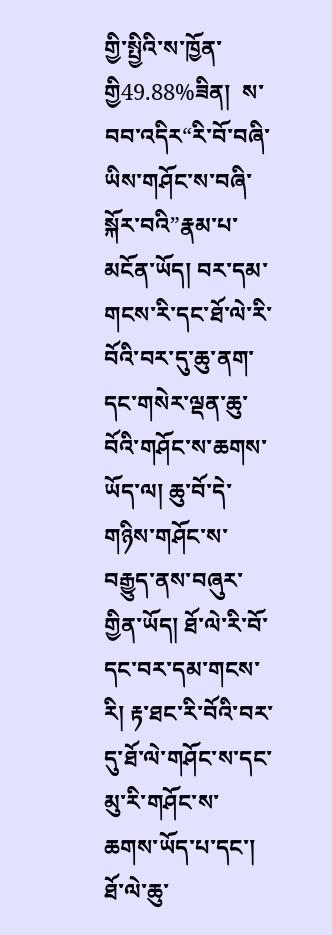གྱི་སྤྱིའི་ས་ཁྱོན་གྱི49.88%ཟིན།  ས་བབ་འདིར“རི་བོ་བཞི་ཡིས་གཤོང་ས་བཞི་སྐོར་བའི”རྣམ་པ་མངོན་ཡོད། བར་དམ་གངས་རི་དང་ཐོ་ལེ་རི་བོའི་བར་དུ་ཆུ་ནག་དང་གསེར་ལྡན་ཆུ་བོའི་གཤོང་ས་ཆགས་ཡོད་ལ། ཆུ་བོ་དེ་གཉིས་གཤོང་ས་བརྒྱུད་ནས་བཞུར་གྱིན་ཡོད། ཐོ་ལེ་རི་བོ་དང་བར་དམ་གངས་རི། རྟ་ཐང་རི་བོའི་བར་དུ་ཐོ་ལེ་གཤོང་ས་དང་མུ་རི་གཤོང་ས་ཆགས་ཡོད་པ་དང་།  ཐོ་ལེ་ཆུ་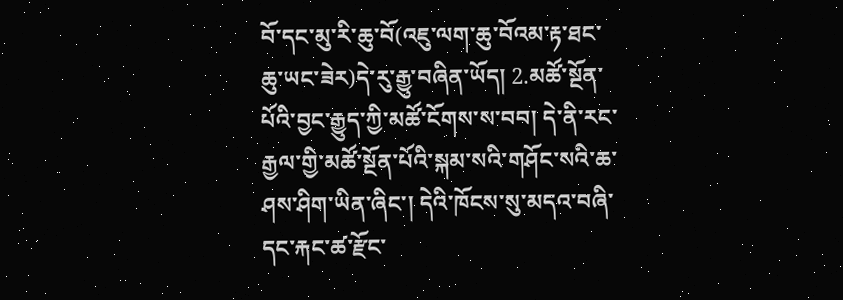བོ་དང་མུ་རི་ཆུ་བོ(འཇུ་ལག་ཆུ་བོའམ་རྟ་ཐང་ཆུ་ཡང་ཟེར)དེ་རུ་རྒྱུ་བཞིན་ཡོད། 2.མཚོ་སྔོན་པོའི་བྱང་རྒྱུད་ཀྱི་མཚོ་ངོགས་ས་བབ། དེ་ནི་རང་རྒྱལ་གྱི་མཚོ་སྔོན་པོའི་སྐམ་སའི་གཤོང་སའི་ཆ་ཤས་ཤིག་ཡིན་ཞིང་། དེའི་ཁོངས་སུ་མདའ་བཞི་དང་རྐང་ཚ་རྫོང་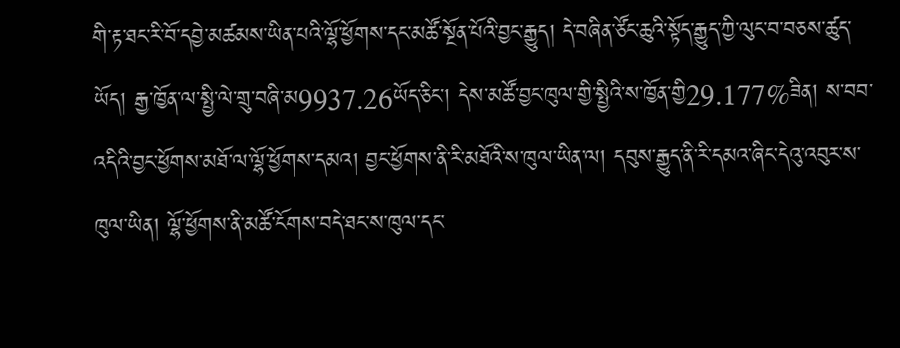གི་རྟ་ཐང་རི་བོ་དབྱེ་མཚམས་ཡིན་པའི་ལྷོ་ཕྱོགས་དང་མཚོ་སྔོན་པོའི་བྱང་རྒྱུད། དེ་བཞིན་ཙོང་ཆུའི་སྟོད་རྒྱུད་ཀྱི་ལུང་བ་བཅས་ཚུད་ཡོད། རྒྱ་ཁྱོན་ལ་སྤྱི་ལེ་གྲུ་བཞི་མ9937.26ཡོད་ཅིང་། དེས་མཚོ་བྱང་ཁུལ་གྱི་སྤྱིའི་ས་ཁྱོན་གྱི29.177%ཟིན། ས་བབ་འདིའི་བྱང་ཕྱོགས་མཐོ་ལ་ལྷོ་ཕྱོགས་དམའ། བྱང་ཕྱོགས་ནི་རི་མཐོའི་ས་ཁུལ་ཡིན་ལ། དབུས་རྒྱུད་ནི་རི་དམའ་ཞིང་དེའུ་འབུར་ས་ཁུལ་ཡིན། ལྷོ་ཕྱོགས་ནི་མཚོ་ངོགས་བདེ་ཐང་ས་ཁུལ་དང་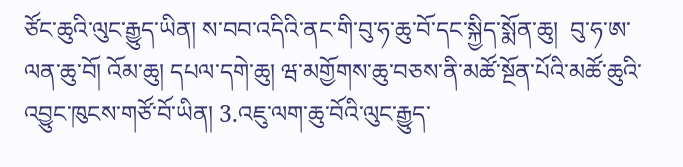ཙོང་ཆུའི་ལུང་རྒྱུད་ཡིན། ས་བབ་འདིའི་ནང་གི་བུ་ཧ་ཆུ་བོ་དང་སྐྱིད་སྨོན་ཆུ།  བུ་ཧ་ཨ་ལན་ཆུ་བོ། འོམ་ཆུ། དཔལ་དགེ་ཆུ། ཝ་མགྱོགས་ཆུ་བཅས་ནི་མཚོ་སྔོན་པོའི་མཚོ་ཆུའི་འབྱུང་ཁུངས་གཙོ་བོ་ཡིན། 3.འཇུ་ལག་ཆུ་བོའི་ལུང་རྒྱུད་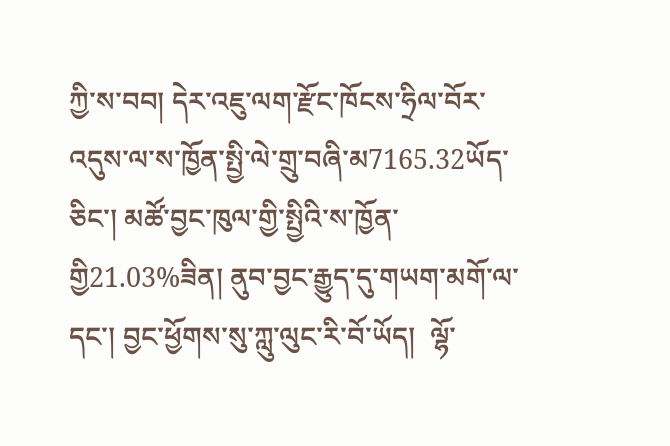ཀྱི་ས་བབ། དེར་འཇུ་ལག་རྫོང་ཁོངས་ཧྲིལ་བོར་འདུས་ལ་ས་ཁྱོན་སྤྱི་ལེ་གྲུ་བཞི་མ7165.32ཡོད་ཅིང་། མཚོ་བྱང་ཁུལ་གྱི་སྤྱིའི་ས་ཁྱོན་གྱི21.03%ཟིན། ནུབ་བྱང་རྒྱུད་དུ་གཡག་མགོ་ལ་དང་། བྱང་ཕྱོགས་སུ་ཀླུ་ལུང་རི་བོ་ཡོད།  ལྷོ་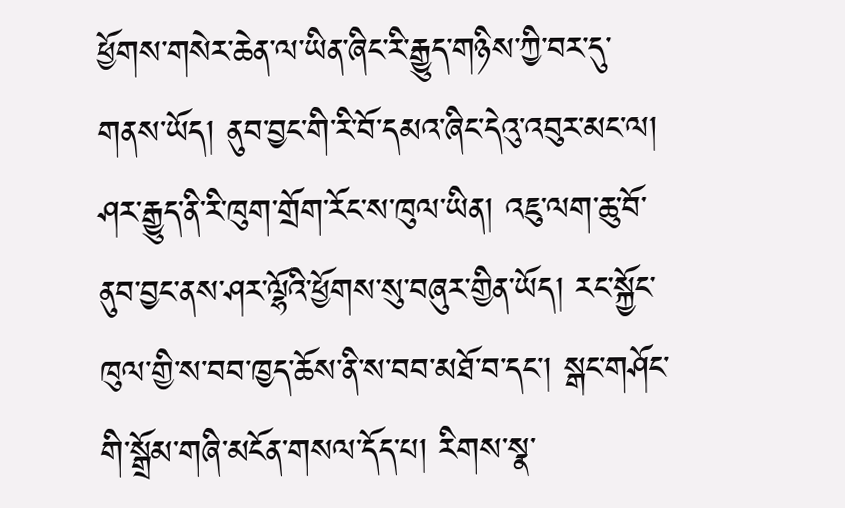ཕྱོགས་གསེར་ཆེན་ལ་ཡིན་ཞིང་རི་རྒྱུད་གཉིས་ཀྱི་བར་དུ་གནས་ཡོད། ནུབ་བྱང་གི་རི་བོ་དམའ་ཞིང་དེའུ་འབུར་མང་ལ། ཤར་རྒྱུད་ནི་རི་ཁུག་གྲོག་རོང་ས་ཁུལ་ཡིན། འཇུ་ལག་ཆུ་བོ་ནུབ་བྱང་ནས་ཤར་ལྷོའི་ཕྱོགས་སུ་བཞུར་གྱིན་ཡོད། རང་སྐྱོང་ཁུལ་གྱི་ས་བབ་ཁྱད་ཆོས་ནི་ས་བབ་མཐོ་བ་དང་། སྒང་གཤོང་གི་སྒྲོམ་གཞི་མངོན་གསལ་དོད་པ། རིགས་སྣ་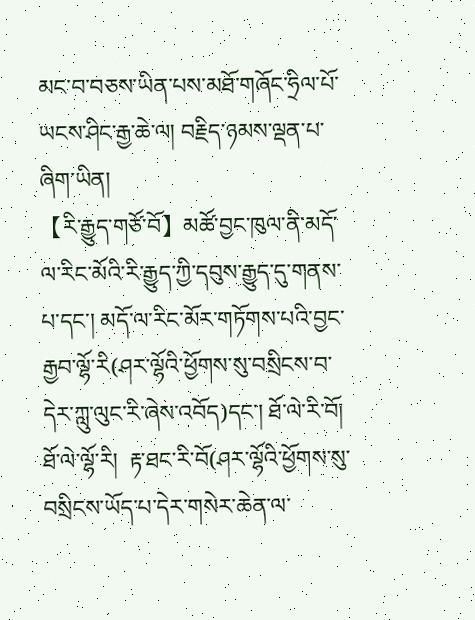མང་བ་བཅས་ཡིན་པས་མཐོ་གཞོང་ཧྲིལ་པོ་ཡངས་ཤིང་རྒྱ་ཆེ་ལ། བརྗིད་ཉམས་ལྡན་པ་ཞིག་ཡིན།
【རི་རྒྱུད་གཙོ་བོ】མཚོ་བྱང་ཁུལ་ནི་མདོ་ལ་རིང་མོའི་རི་རྒྱུད་ཀྱི་དབུས་རྒྱུད་དུ་གནས་པ་དང་། མདོ་ལ་རིང་མོར་གཏོགས་པའི་བྱང་རྒྱབ་ལྷོ་རི(ཤར་ལྷོའི་ཕྱོགས་སུ་བསྲིངས་བ་དེར་ཀླུ་ལུང་རི་ཞེས་འབོད)དང་། ཐོ་ལེ་རི་བོ། ཐོ་ལེ་ལྷོ་རི།  རྟ་ཐང་རི་བོ(ཤར་ལྷོའི་ཕྱོགས་སུ་བསྲིངས་ཡོད་པ་དེར་གསེར་ཆེན་ལ་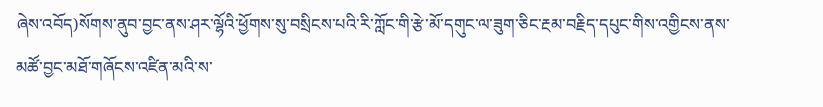ཞེས་འབོད)སོགས་ནུབ་བྱང་ནས་ཤར་ལྷོའི་ཕྱོགས་སུ་བསྲིངས་པའི་རི་ཀློང་གི་རྩེ་མོ་དགུང་ལ་ཟུག་ཅིང་རྔམ་བརྗིད་དཔུང་གིས་འགྱིངས་ནས་མཚོ་བྱང་མཐོ་གཞོངས་འཛིན་མའི་ས་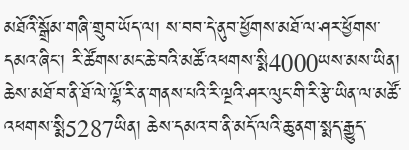མཐོའི་སྒྲོམ་གཞི་གྲུབ་ཡོད་ལ། ས་བབ་དེ་ནུབ་ཕྱོགས་མཐོ་ལ་ཤར་ཕྱོགས་དམའ་ཞིང་། རི་ཚོགས་མང་ཆེ་བའི་མཚོ་འཕགས་སྨི4000ཡས་མས་ཡིན། ཆེས་མཐོ་བ་ནི་ཐོ་ལེ་ལྷོ་རི་ན་གནས་པའི་རི་ལྔའི་ཤར་ལུང་གི་རི་རྩེ་ཡིན་ལ་མཚོ་འཕགས་སྨི5287ཡིན། ཆེས་དམའ་བ་ནི་མདོ་ལའི་ཆུ་ནག་སྨད་རྒྱུད་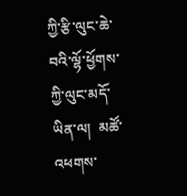ཀྱི་རྩི་ལུང་ཆེ་བའི་ལྷོ་ཕྱོགས་ཀྱི་ལུང་མདོ་ཡིན་ལ།  མཚོ་འཕགས་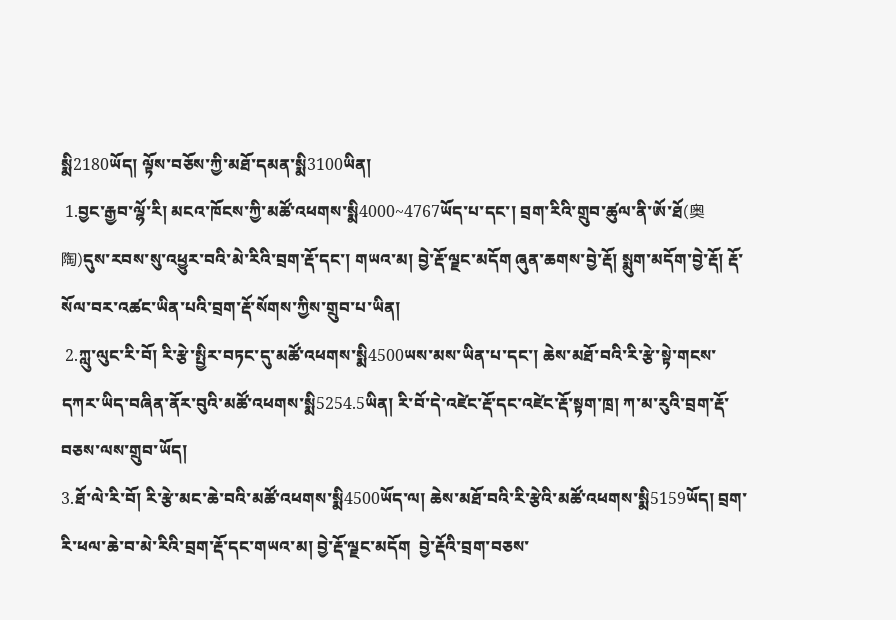སྨི2180ཡོད། ལྟོས་བཅོས་ཀྱི་མཐོ་དམན་སྨི3100ཡིན།
 1.བྱང་རྒྱབ་ལྷོ་རི། མངའ་ཁོངས་ཀྱི་མཚོ་འཕགས་སྨི4000~4767ཡོད་པ་དང་། བྲག་རིའི་གྲུབ་ཚུལ་ནི་ཨོ་ཐོ(奥陶)དུས་རབས་སུ་འཕྱུར་བའི་མེ་རིའི་བྲག་རྡོ་དང་། གཡའ་མ། བྱེ་རྡོ་ལྗང་མདོག ཞུན་ཆགས་བྱེ་རྡོ། སྨུག་མདོག་བྱེ་རྡོ། རྡོ་སོལ་བར་འཚང་ཡིན་པའི་བྲག་རྡོ་སོགས་ཀྱིས་གྲུབ་པ་ཡིན།
 2.ཀླུ་ལུང་རི་བོ། རི་རྩེ་སྤྱིར་བཏང་དུ་མཚོ་འཕགས་སྨི4500ཡས་མས་ཡིན་པ་དང་། ཆེས་མཐོ་བའི་རི་རྩེ་སྟེ་གངས་དཀར་ཡིད་བཞིན་ནོར་བུའི་མཚོ་འཕགས་སྨི5254.5ཡིན། རི་བོ་དེ་འཛེང་རྡོ་དང་འཛེང་རྡོ་སྟག་ཁྲ། ཀ་མ་རུའི་བྲག་རྡོ་བཅས་ལས་གྲུབ་ཡོད།
3.ཐོ་ལེ་རི་བོ། རི་རྩེ་མང་ཆེ་བའི་མཚོ་འཕགས་སྨི4500ཡོད་ལ། ཆེས་མཐོ་བའི་རི་རྩེའི་མཚོ་འཕགས་སྨི5159ཡོད། བྲག་རི་ཕལ་ཆེ་བ་མེ་རིའི་བྲག་རྡོ་དང་གཡའ་མ། བྱེ་རྡོ་ལྗང་མདོག  བྱེ་རྡོའི་བྲག་བཅས་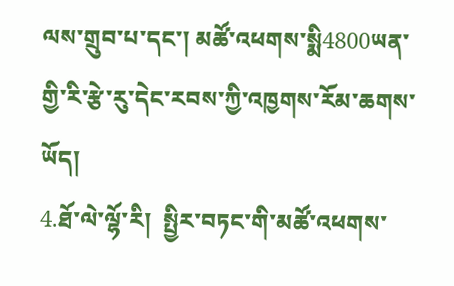ལས་གྲུབ་པ་དང་། མཚོ་འཕགས་སྨི4800ཡན་གྱི་རི་རྩེ་རུ་དེང་རབས་ཀྱི་འཁྱགས་རོམ་ཆགས་ཡོད།
4.ཐོ་ལེ་ལྷོ་རི།  སྤྱིར་བཏང་གི་མཚོ་འཕགས་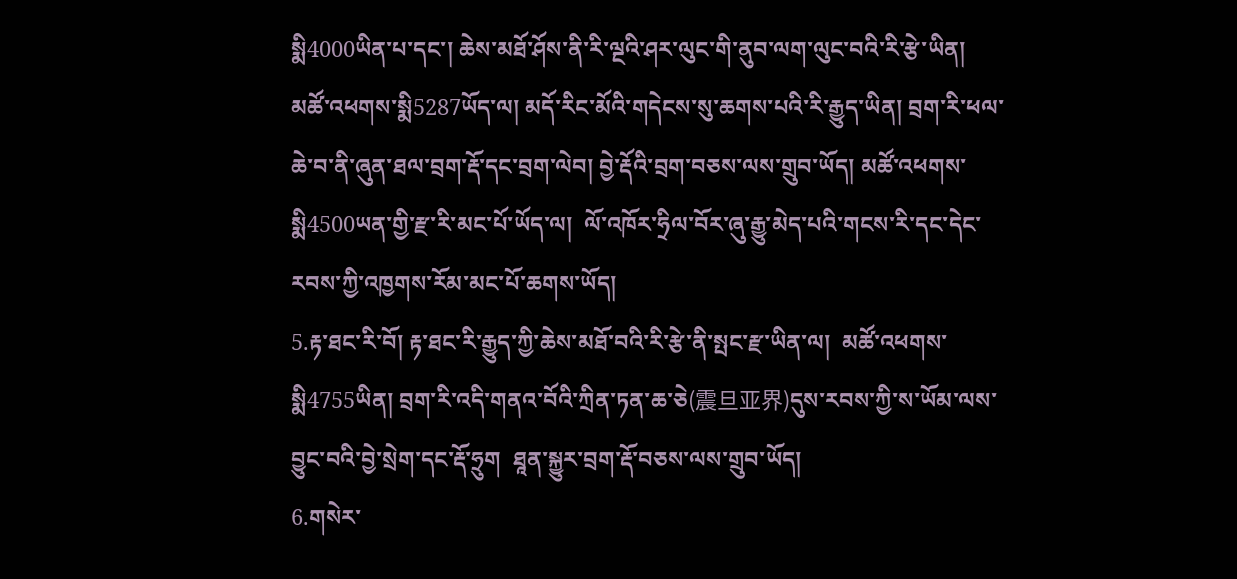སྨི4000ཡིན་པ་དང་། ཆེས་མཐོ་ཤོས་ནི་རི་ལྔའི་ཤར་ལུང་གི་ནུབ་ལག་ལུང་བའི་རི་རྩེ་ཡིན། མཚོ་འཕགས་སྨི5287ཡོད་ལ། མདོ་རིང་མོའི་གདེངས་སུ་ཆགས་པའི་རི་རྒྱུད་ཡིན། བྲག་རི་ཕལ་ཆེ་བ་ནི་ཞུན་ཐལ་བྲག་རྡོ་དང་བྲག་ལེབ། བྱེ་རྡོའི་བྲག་བཅས་ལས་གྲུབ་ཡོད། མཚོ་འཕགས་སྨི4500ཡན་གྱི་རྫ་རི་མང་པོ་ཡོད་ལ།  ལོ་འཁོར་ཧྲིལ་བོར་ཞུ་རྒྱུ་མེད་པའི་གངས་རི་དང་དེང་རབས་ཀྱི་འཁྱགས་རོམ་མང་པོ་ཆགས་ཡོད།
5.རྟ་ཐང་རི་བོ། རྟ་ཐང་རི་རྒྱུད་ཀྱི་ཆེས་མཐོ་བའི་རི་རྩེ་ནི་སྤང་རྫ་ཡིན་ལ།  མཚོ་འཕགས་སྨི4755ཡིན། བྲག་རི་འདི་གནའ་བོའི་ཀྲིན་ཏན་ཆ་ཅེ(震旦亚界)དུས་རབས་ཀྱི་ས་ཡོམ་ལས་བྱུང་བའི་བྱེ་སྲེག་དང་རྡོ་ཧྲུག  ཐཱན་སྐྱུར་བྲག་རྡོ་བཅས་ལས་གྲུབ་ཡོད།
6.གསེར་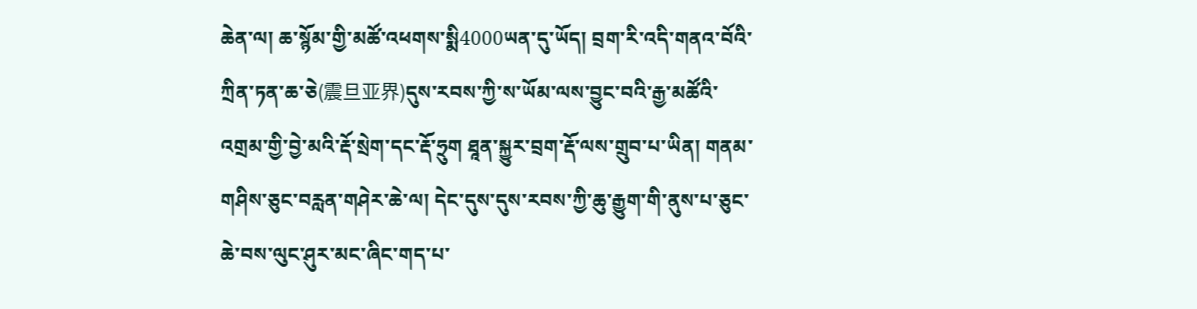ཆེན་ལ། ཆ་སྙོམ་གྱི་མཚོ་འཕགས་སྨི4000ཡན་དུ་ཡོད། བྲག་རི་འདི་གནའ་བོའི་ ཀྲིན་ཏན་ཆ་ཅེ(震旦亚界)དུས་རབས་ཀྱི་ས་ཡོམ་ལས་བྱུང་བའི་རྒྱ་མཚོའི་འགྲམ་གྱི་བྱེ་མའི་རྡོ་སྲེག་དང་རྡོ་ཧྲུག ཐཱན་སྐྱུར་བྲག་རྡོ་ལས་གྲུབ་པ་ཡིན། གནམ་གཤིས་ཅུང་བརླན་གཤེར་ཆེ་ལ། དེང་དུས་དུས་རབས་ཀྱི་ཆུ་རྒྱུག་གི་ནུས་པ་ཅུང་ཆེ་བས་ལུང་ཤུར་མང་ཞིང་གད་པ་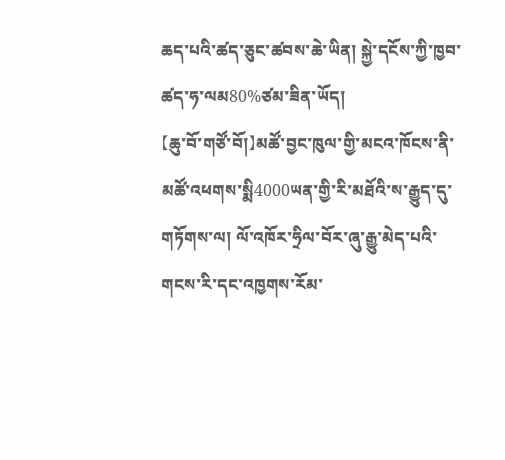ཆད་པའི་ཚད་ཅུང་ཚབས་ཆེ་ཡིན། སྐྱེ་དངོས་ཀྱི་ཁྱབ་ཚད་ཧ་ལམ80%ཙམ་ཟིན་ཡོད།
【ཆུ་བོ་གཙོ་བོ།】མཚོ་བྱང་ཁུལ་གྱི་མངའ་ཁོངས་ནི་མཚོ་འཕགས་སྨི4000ཡན་གྱི་རི་མཐོའི་ས་རྒྱུད་དུ་གཏོགས་ལ། ལོ་འཁོར་ཧྲིལ་བོར་ཞུ་རྒྱུ་མེད་པའི་གངས་རི་དང་འཁྱགས་རོམ་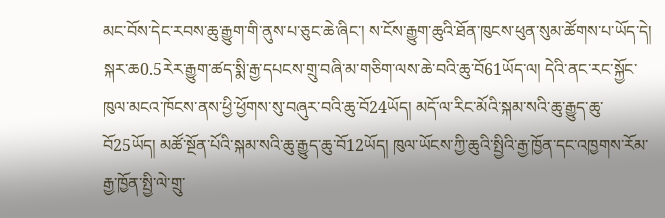མང་བོས་དེང་རབས་ཆུ་རྒྱུག་གི་ནུས་པ་ཅུང་ཆེ་ཞིང་། ས་ངོས་རྒྱུག་ཆུའི་ཐོན་ཁུངས་ཕུན་སུམ་ཚོགས་པ་ཡོད་དེ། སྐར་ཆ0.5རེར་རྒྱུག་ཚད་སྨི་རྒྱ་དཔངས་གྲུ་བཞི་མ་གཅིག་ལས་ཆེ་བའི་ཆུ་བོ61ཡོད་ལ། དེའི་ནང་རང་སྐྱོང་ཁུལ་མངའ་ཁོངས་ནས་ཕྱི་ཕྱོགས་སུ་བཞུར་བའི་ཆུ་བོ24ཡོད། མདོ་ལ་རིང་མོའི་སྐམ་སའི་ཆུ་རྒྱུད་ཆུ་བོ25ཡོད། མཚོ་སྔོན་པོའི་སྐམ་སའི་ཆུ་རྒྱུད་ཆུ་བོ12ཡོད། ཁུལ་ཡོངས་ཀྱི་ཆུའི་སྤྱིའི་རྒྱ་ཁྱོན་དང་འཁྱགས་རོམ་རྒྱ་ཁྱོན་སྤྱི་ལེ་གྲུ་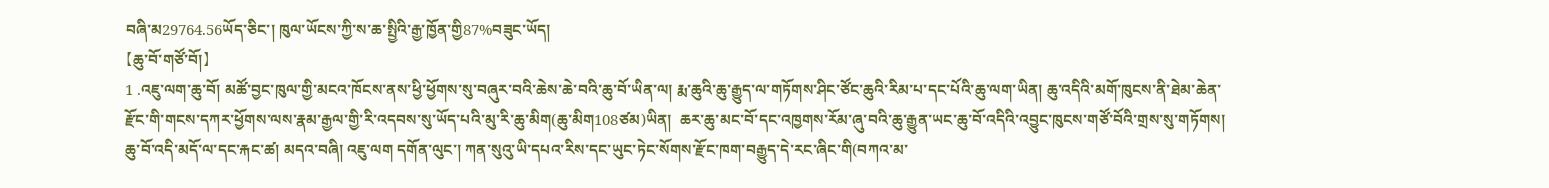བཞི་མ29764.56ཡོད་ཅིང་། ཁུལ་ཡོངས་ཀྱི་ས་ཆ་སྤྱིའི་རྒྱ་ཁྱོན་གྱི87%བཟུང་ཡོད།
【ཆུ་བོ་གཙོ་བོ།】
1 .འཇུ་ལག་ཆུ་བོ། མཚོ་བྱང་ཁུལ་གྱི་མངའ་ཁོངས་ནས་ཕྱི་ཕྱོགས་སུ་བཞུར་བའི་ཆེས་ཆེ་བའི་ཆུ་བོ་ཡིན་ལ། རྨ་ཆུའི་ཆུ་རྒྱུད་ལ་གཏོགས་ཤིང་ཙོང་ཆུའི་རིམ་པ་དང་པོའི་ཆུ་ལག་ཡིན། ཆུ་འདིའི་མགོ་ཁུངས་ནི་ཐེམ་ཆེན་རྫོང་གི་གངས་དཀར་ཕྱོགས་ལས་རྣམ་རྒྱལ་གྱི་རི་འདབས་སུ་ཡོད་པའི་མུ་རི་ཆུ་མིག(ཆུ་མིག108ཙམ)ཡིན།  ཆར་ཆུ་མང་བོ་དང་འཁྱགས་རོམ་ཞུ་བའི་ཆུ་རྒྱུན་ཡང་ཆུ་བོ་འདིའི་འབྱུང་ཁུངས་གཙོ་བོའི་གྲས་སུ་གཏོགས། ཆུ་བོ་འདི་མདོ་ལ་དང་རྐང་ཚ། མདའ་བཞི། འཇུ་ལག དགོན་ལུང་། ཀན་སུའུ་ཡི་དཔའ་རིས་དང་ཡུང་ཏེང་སོགས་རྫོང་ཁག་བརྒྱུད་དེ་རང་ཞིང་གི(བཀའ་མ་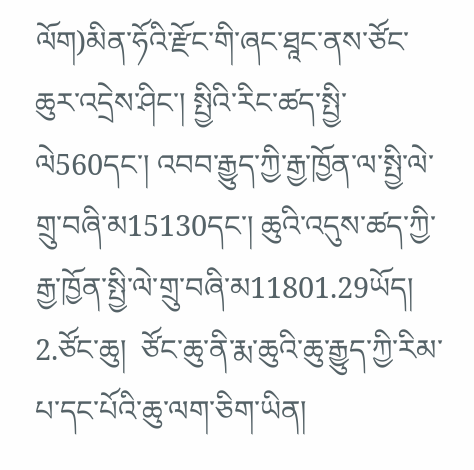ལོག)མིན་ཧོའི་རྫོང་གི་ཞང་ཐཱང་ནས་ཙོང་ཆུར་འདྲེས་ཤིང་། སྤྱིའི་རིང་ཚད་སྤྱི་ལེ560དང་། འབབ་རྒྱུད་ཀྱི་རྒྱ་ཁྱོན་ལ་སྤྱི་ལེ་གྲུ་བཞི་མ15130དང་། ཆུའི་འདུས་ཚད་ཀྱི་རྒྱ་ཁྱོན་སྤྱི་ལེ་གྲུ་བཞི་མ11801.29ཡོད།
2.ཙོང་ཆུ།  ཙོང་ཆུ་ནི་རྨ་ཆུའི་ཆུ་རྒྱུད་ཀྱི་རིམ་པ་དང་པོའི་ཆུ་ལག་ཅིག་ཡིན།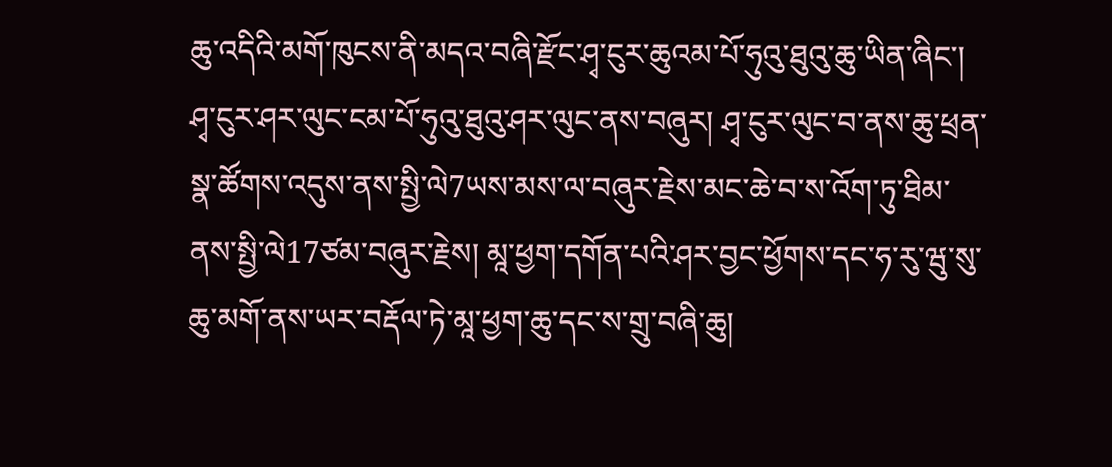ཆུ་འདིའི་མགོ་ཁུངས་ནི་མདའ་བཞི་རྫོང་ཤྭ་ངུར་ཆུའམ་པོ་ཧུའུ་ཐུའུ་ཆུ་ཡིན་ཞིང་། ཤྭ་ངུར་ཤར་ལུང་ངམ་པོ་ཧུའུ་ཐུའུ་ཤར་ལུང་ནས་བཞུར། ཤྭ་ངུར་ལུང་བ་ནས་ཆུ་ཕྲན་སྣ་ཚོགས་འདུས་ནས་སྤྱི་ལེ7ཡས་མས་ལ་བཞུར་རྗེས་མང་ཆེ་བ་ས་འོག་ཏུ་ཐིམ་ནས་སྤྱི་ལེ17ཙམ་བཞུར་རྗེས། མཱ་ཕྱག་དགོན་པའི་ཤར་བྱང་ཕྱོགས་དང་ཧ་རུ་ཝུ་སུ་ཆུ་མགོ་ནས་ཡར་བརྡོལ་ཏེ་མཱ་ཕྱག་ཆུ་དང་ས་གྲུ་བཞི་ཆུ།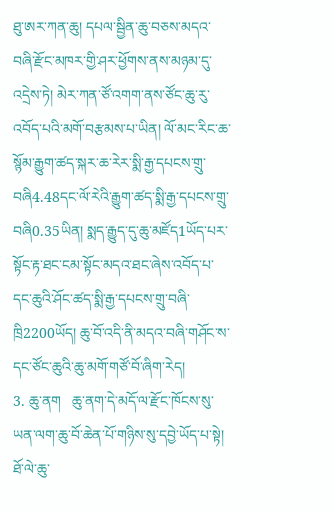ཐུ་ཨར་ཀན་ཆུ། དཔལ་སྦྱིན་ཆུ་བཅས་མདའ་བཞི་རྫོང་མཁར་གྱི་ཤར་ཕྱོགས་ནས་མཉམ་དུ་འདྲེས་ཏེ། མེར་ཀན་ཙོ་འགག་ནས་ཙོང་ཆུ་རུ་འབོད་པའི་མགོ་བརྩམས་པ་ཡིན། ལོ་མང་རིང་ཆ་སྙོམ་རྒྱུག་ཚད་སྐར་ཆ་རེར་སྨི་རྒྱ་དཔངས་གྲུ་བཞི4.48དང་ལོ་རེའི་རྒྱུག་ཚད་སྨི་རྒྱ་དཔངས་གྲུ་བཞི0.35ཡིན། སྨད་རྒྱུད་དུ་ཆུ་མཛོད1ཡོད་པར་སྟོང་རྟ་ཐང་ངམ་སྟོང་མདའ་ཐང་ཞེས་འབོད་པ་དང་ཆུའི་ཤོང་ཚད་སྨི་རྒྱ་དཔངས་གྲུ་བཞི་ཁྲི2200ཡོད། ཆུ་བོ་འདི་ནི་མདའ་བཞི་གཤོང་ས་དང་ཙོང་ཆུའི་ཆུ་མགོ་གཙོ་བོ་ཞིག་རེད།
3. ཆུ་ནག   ཆུ་ནག་དེ་མདོ་ལ་རྫོང་ཁོངས་སུ་ཡན་ལག་ཆུ་བོ་ཆེན་པོ་གཉིས་སུ་དབྱེ་ཡོད་པ་སྟེ། ཐོ་ལེ་ཆུ་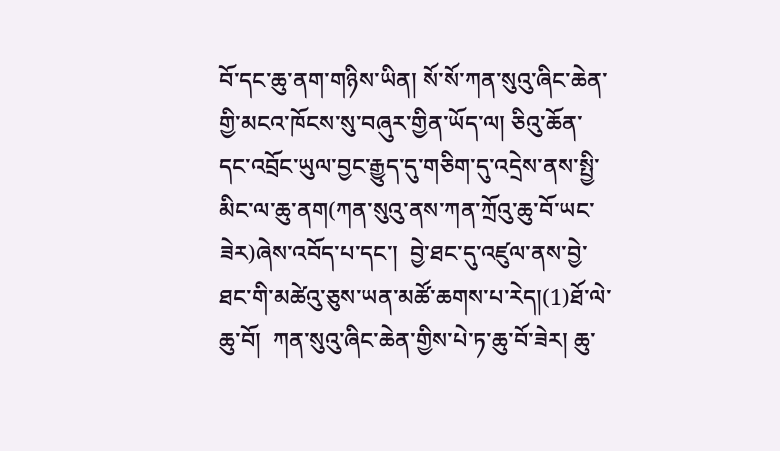བོ་དང་ཆུ་ནག་གཉིས་ཡིན། སོ་སོ་ཀན་སུའུ་ཞིང་ཆེན་གྱི་མངའ་ཁོངས་སུ་བཞུར་གྱིན་ཡོད་ལ། ཅིའུ་ཆོན་དང་འབྲོང་ཡུལ་བྱང་རྒྱུད་དུ་གཅིག་དུ་འདྲེས་ནས་སྤྱི་མིང་ལ་ཆུ་ནག(ཀན་སུའུ་ནས་ཀན་ཀྲོའུ་ཆུ་བོ་ཡང་ཟེར)ཞེས་འབོད་པ་དང་།  བྱེ་ཐང་དུ་འཛུལ་ནས་བྱེ་ཐང་གི་མཚེའུ་ཅུས་ཡན་མཚོ་ཆགས་པ་རེད།(1)ཐོ་ལེ་ཆུ་བོ།  ཀན་སུའུ་ཞིང་ཆེན་གྱིས་པེ་ཏ་ཆུ་བོ་ཟེར། ཆུ་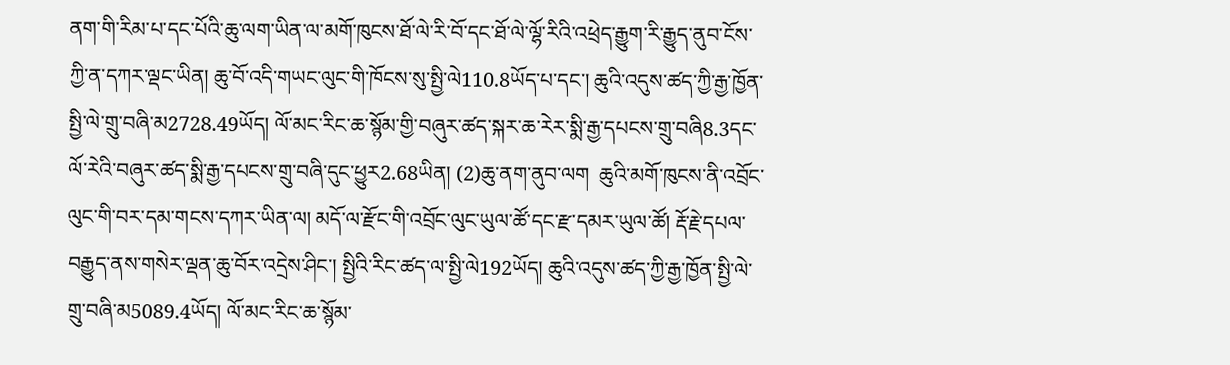ནག་གི་རིམ་པ་དང་པོའི་ཆུ་ལག་ཡིན་ལ་མགོ་ཁུངས་ཐོ་ལེ་རི་བོ་དང་ཐོ་ལེ་ལྷོ་རིའི་འཕྲེད་རྒྱུག་རི་རྒྱུད་ནུབ་ངོས་ཀྱི་ན་དཀར་ལྡང་ཡིན། ཆུ་བོ་འདི་གཡང་ལུང་གི་ཁོངས་སུ་སྤྱི་ལེ110.8ཡོད་པ་དང་། ཆུའི་འདུས་ཚད་ཀྱི་རྒྱ་ཁྱོན་སྤྱི་ལེ་གྲུ་བཞི་མ2728.49ཡོད། ལོ་མང་རིང་ཆ་སྙོམ་གྱི་བཞུར་ཚད་སྐར་ཆ་རེར་སྨི་རྒྱ་དཔངས་གྲུ་བཞི8.3དང་ལོ་རེའི་བཞུར་ཚད་སྨི་རྒྱ་དཔངས་གྲུ་བཞི་དུང་ཕྱུར2.68ཡིན། (2)ཆུ་ནག་ནུབ་ལག  ཆུའི་མགོ་ཁུངས་ནི་འབྲོང་ལུང་གི་བར་དམ་གངས་དཀར་ཡིན་ལ། མདོ་ལ་རྫོང་གི་འབྲོང་ལུང་ཡུལ་ཚོ་དང་རྫ་དམར་ཡུལ་ཚོ། རྡོ་རྗེ་དཔལ་བརྒྱུད་ནས་གསེར་ལྡན་ཆུ་བོར་འདྲེས་ཤིང་། སྤྱིའི་རིང་ཚད་ལ་སྤྱི་ལེ192ཡོད། ཆུའི་འདུས་ཚད་ཀྱི་རྒྱ་ཁྱོན་སྤྱི་ལེ་གྲུ་བཞི་མ5089.4ཡོད། ལོ་མང་རིང་ཆ་སྙོམ་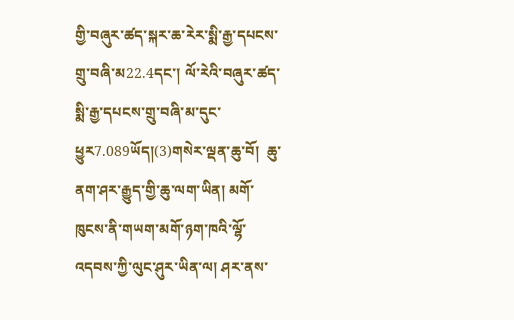གྱི་བཞུར་ཚད་སྐར་ཆ་རེར་སྨི་རྒྱ་དཔངས་གྲུ་བཞི་མ22.4དང་། ལོ་རེའི་བཞུར་ཚད་སྨི་རྒྱ་དཔངས་གྲུ་བཞི་མ་དུང་ཕྱུར7.089ཡོད།(3)གསེར་ལྡན་ཆུ་བོ།  ཆུ་ནག་ཤར་རྒྱུད་གྱི་ཆུ་ལག་ཡིན། མགོ་ཁུངས་ནི་གཡག་མགོ་ཉག་ཁའི་ལྷོ་འདབས་ཀྱི་ལུང་ཤུར་ཡིན་ལ། ཤར་ནས་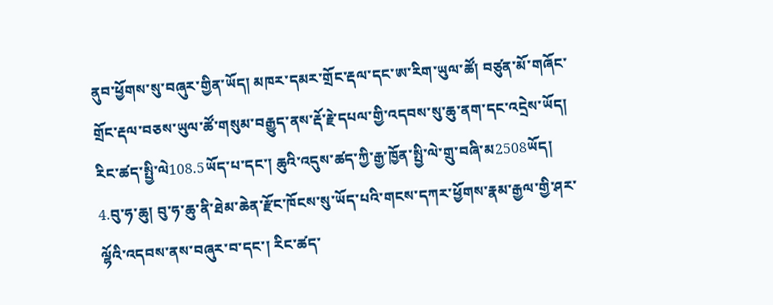ནུབ་ཕྱོགས་སུ་བཞུར་གྱིན་ཡོད། མཁར་དམར་གྲོང་རྡལ་དང་ཨ་རིག་ཡུལ་ཚོ། བཙུན་མོ་གཞོང་གྲོང་རྡལ་བཅས་ཡུལ་ཚོ་གསུམ་བརྒྱུད་ནས་རྡོ་རྗེ་དཔལ་གྱི་འདབས་སུ་ཆུ་ནག་དང་འདྲེས་ཡོད། རིང་ཚད་སྤྱི་ལེ108.5ཡོད་པ་དང་། ཆུའི་འདུས་ཚད་ཀྱི་རྒྱ་ཁྱོན་སྤྱི་ལེ་གྲུ་བཞི་མ2508ཡོད།
4.བུ་ཧ་ཆུ། བུ་ཧ་ཆུ་ནི་ཐེམ་ཆེན་རྫོང་ཁོངས་སུ་ཡོད་པའི་གངས་དཀར་ཕྱོགས་རྣམ་རྒྱལ་གྱི་ཤར་ལྷོའི་འདབས་ནས་བཞུར་བ་དང་། རིང་ཚད་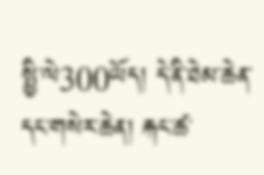སྤྱི་ལེ300ཡོད། དེ་ནི་ཐེམ་ཆེན་དང་གསེར་ཆེན། རྐང་ཚ་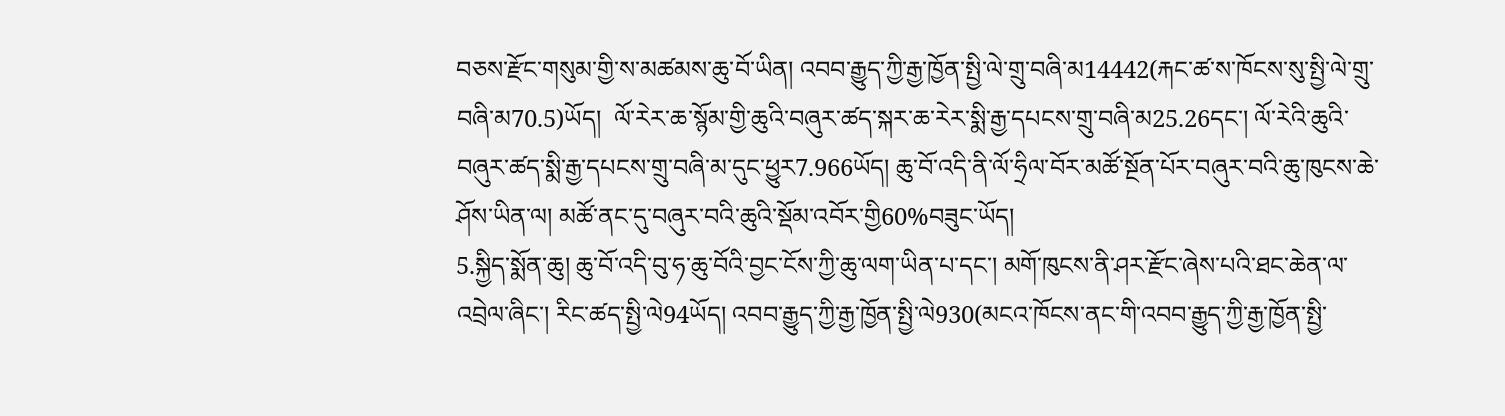བཅས་རྫོང་གསུམ་གྱི་ས་མཚམས་ཆུ་བོ་ཡིན། འབབ་རྒྱུད་ཀྱི་རྒྱ་ཁྱོན་སྤྱི་ལེ་གྲུ་བཞི་མ14442(རྐང་ཚ་ས་ཁོངས་སུ་སྤྱི་ལེ་གྲུ་བཞི་མ70.5)ཡོད།  ལོ་རེར་ཆ་སྙོམ་གྱི་ཆུའི་བཞུར་ཚད་སྐར་ཆ་རེར་སྨི་རྒྱ་དཔངས་གྲུ་བཞི་མ25.26དང་། ལོ་རེའི་ཆུའི་བཞུར་ཚད་སྨི་རྒྱ་དཔངས་གྲུ་བཞི་མ་དུང་ཕྱུར7.966ཡོད། ཆུ་བོ་འདི་ནི་ལོ་ཧྲིལ་བོར་མཚོ་སྔོན་པོར་བཞུར་བའི་ཆུ་ཁུངས་ཆེ་ཤོས་ཡིན་ལ། མཚོ་ནང་དུ་བཞུར་བའི་ཆུའི་སྡོམ་འབོར་གྱི60%བཟུང་ཡོད།
5.སྐྱིད་སྨོན་ཆུ། ཆུ་བོ་འདི་བུ་ཧ་ཆུ་བོའི་བྱང་ངོས་ཀྱི་ཆུ་ལག་ཡིན་པ་དང་། མགོ་ཁུངས་ནི་ཤར་རྫོང་ཞེས་པའི་ཐང་ཆེན་ལ་འབྲེལ་ཞིང་། རིང་ཚད་སྤྱི་ལེ94ཡོད། འབབ་རྒྱུད་ཀྱི་རྒྱ་ཁྱོན་སྤྱི་ལེ930(མངའ་ཁོངས་ནང་གི་འབབ་རྒྱུད་ཀྱི་རྒྱ་ཁྱོན་སྤྱི་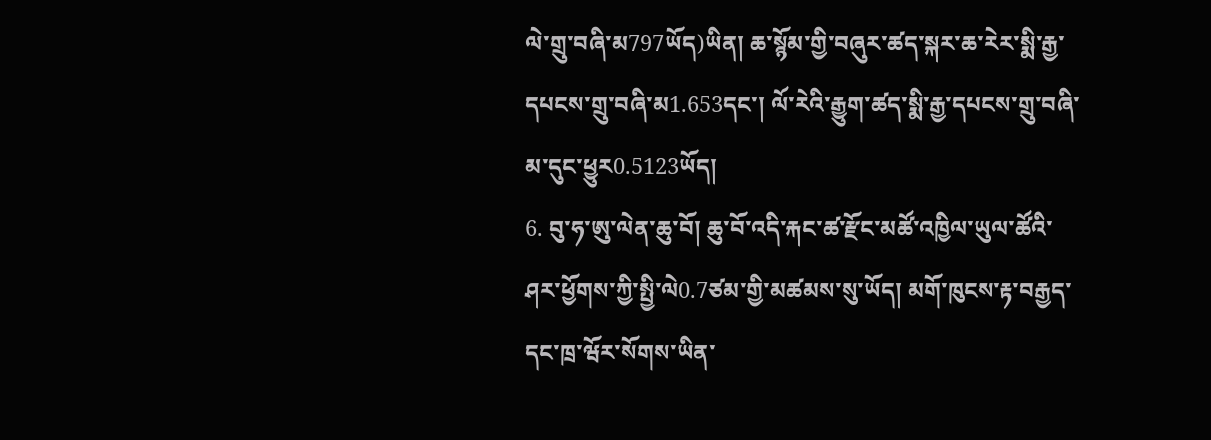ལེ་གྲུ་བཞི་མ797ཡོད)ཡིན། ཆ་སྙོམ་གྱི་བཞུར་ཚད་སྐར་ཆ་རེར་སྨི་རྒྱ་དཔངས་གྲུ་བཞི་མ1.653དང་། ལོ་རེའི་རྒྱུག་ཚད་སྨི་རྒྱ་དཔངས་གྲུ་བཞི་མ་དུང་ཕྱུར0.5123ཡོད།
6. བུ་ཧ་ཨུ་ལེན་ཆུ་བོ། ཆུ་བོ་འདི་རྐང་ཚ་རྫོང་མཚོ་འཁྱིལ་ཡུལ་ཚོའི་ཤར་ཕྱོགས་ཀྱི་སྤྱི་ལེ0.7ཙམ་གྱི་མཚམས་སུ་ཡོད། མགོ་ཁུངས་རྟ་བརྒྱད་དང་ཁྲ་ཝོར་སོགས་ཡིན་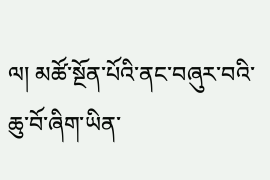ལ། མཚོ་སྔོན་པོའི་ནང་བཞུར་བའི་ཆུ་བོ་ཞིག་ཡིན་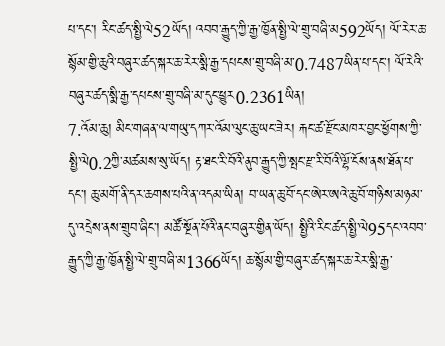པ་དང་། རིང་ཚད་སྤྱི་ལེ52ཡོད། འབབ་རྒྱུད་ཀྱི་རྒྱ་ཁྱོན་སྤྱི་ལེ་གྲུ་བཞི་མ592ཡོད། ལོ་རེར་ཆ་སྙོམ་གྱི་ཆུའི་བཞུར་ཚད་སྐར་ཆ་རེར་སྨི་རྒྱ་དཔངས་གྲུ་བཞི་མ་0.7487ཡིན་པ་དང་། ལོ་རེའི་བཞུར་ཚད་སྨི་རྒྱ་དཔངས་གྲུ་བཞི་མ་དུང་ཕྱུར0.2361ཡིན།
7.འོམ་ཆུ། མིང་གཞན་ལ་གཡུ་དཀར་འོམ་ལུང་ཆུ་ཡང་ཟེར། རྐང་ཚ་རྫོང་མཁར་བྱང་ཕྱོགས་ཀྱི་སྤྱི་ལེ0.2ཀྱི་མཚམས་སུ་ཡོད། རྟ་ཐང་རི་བོའི་ནུབ་རྒྱུད་ཀྱི་སྤང་རྫ་རི་བོའི་ལྷོ་ངོས་ནས་ཐོན་པ་དང་། ཆུ་མགོ་ནི་དར་ཆགས་པའི་ན་འདམ་ཡིན། བ་ཡན་ཆུ་བོ་དང་ཨེར་ཨའེ་ཆུ་བོ་གཉིས་མཉམ་དུ་འདྲེས་ནས་གྲུབ་ཞིང་། མཚོ་སྔོན་པོའི་ནང་བཞུར་གྱིན་ཡོད། སྤྱིའི་རིང་ཚད་སྤྱི་ལེ95དང་འབབ་རྒྱུད་ཀྱི་རྒྱ་ཁྱོན་སྤྱི་ལེ་གྲུ་བཞི་མ1366ཡོད། ཆ་སྙོམ་གྱི་བཞུར་ཚད་སྐར་ཆ་རེར་སྨི་རྒྱ་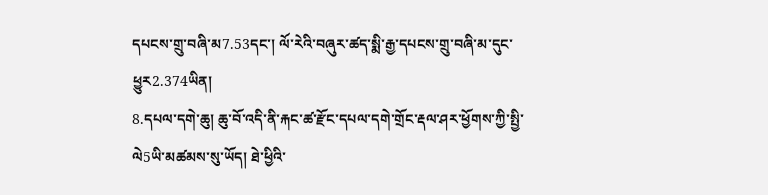དཔངས་གྲུ་བཞི་མ7.53དང་། ལོ་རེའི་བཞུར་ཚད་སྨི་རྒྱ་དཔངས་གྲུ་བཞི་མ་དུང་ཕྱུར2.374ཡིན།
8.དཔལ་དགེ་ཆུ། ཆུ་བོ་འདི་ནི་རྐང་ཚ་རྫོང་དཔལ་དགེ་གྲོང་རྡལ་ཤར་ཕྱོགས་ཀྱི་སྤྱི་ལེ5ཡི་མཚམས་སུ་ཡོད། ཐེ་ཕྱིའི་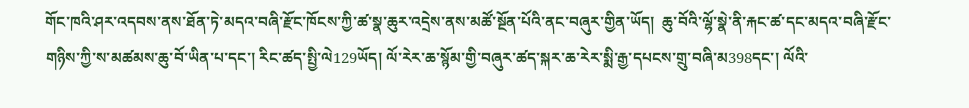གོང་ཁའི་ཤར་འདབས་ནས་ཐོན་ཏེ་མདའ་བཞི་རྫོང་ཁོངས་ཀྱི་ཚ་སྣ་ཆུར་འདྲེས་ནས་མཚོ་སྔོན་པོའི་ནང་བཞུར་གྱིན་ཡོད།  ཆུ་བོའི་ལྷོ་སྣེ་ནི་རྐང་ཚ་དང་མདའ་བཞི་རྫོང་གཉིས་ཀྱི་ས་མཚམས་ཆུ་བོ་ཡིན་པ་དང་། རིང་ཚད་སྤྱི་ལེ129ཡོད། ལོ་རེར་ཆ་སྙོམ་གྱི་བཞུར་ཚད་སྐར་ཆ་རེར་སྨི་རྒྱ་དཔངས་གྲུ་བཞི་མ398དང་། ལོའི་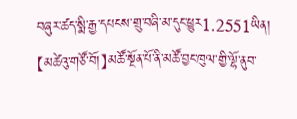བཞུར་ཚད་སྨི་རྒྱ་དཔངས་གྲུ་བཞི་མ་དུང་ཕྱུར1.2551ཡིན།
【མཚེའུ་གཙོ་བོ།】མཚོ་སྔོན་པོ་ནི་མཚོ་བྱང་ཁུལ་གྱི་ལྷོ་ནུབ་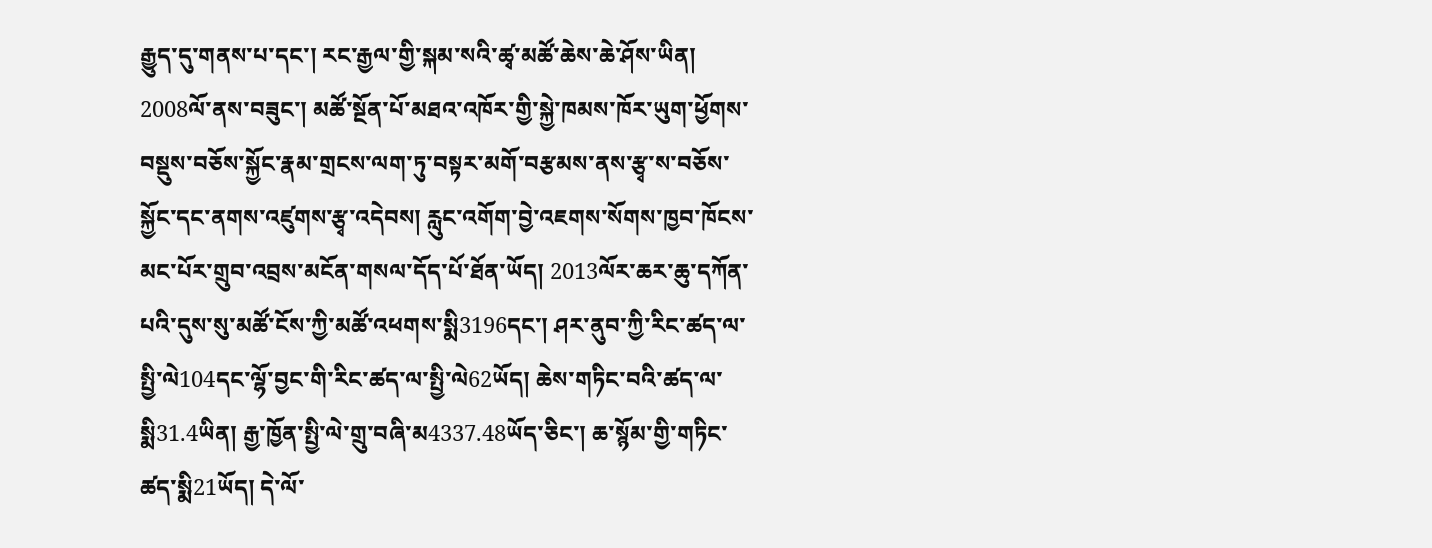རྒྱུད་དུ་གནས་པ་དང་། རང་རྒྱལ་གྱི་སྐམ་སའི་ཚྭ་མཚོ་ཆེས་ཆེ་ཤོས་ཡིན། 2008ལོ་ནས་བཟུང་། མཚོ་སྔོན་པོ་མཐའ་འཁོར་གྱི་སྐྱེ་ཁམས་ཁོར་ཡུག་ཕྱོགས་བསྡུས་བཅོས་སྐྱོང་རྣམ་གྲངས་ལག་ཏུ་བསྟར་མགོ་བརྩམས་ནས་རྩྭ་ས་བཅོས་སྐྱོང་དང་ནགས་འཛུགས་རྩྭ་འདེབས། རླུང་འགོག་བྱེ་འཇགས་སོགས་ཁྱབ་ཁོངས་མང་པོར་གྲུབ་འབྲས་མངོན་གསལ་དོད་པོ་ཐོན་ཡོད། 2013ལོར་ཆར་ཆུ་དཀོན་པའི་དུས་སུ་མཚོ་ངོས་ཀྱི་མཚོ་འཕགས་སྨི3196དང་། ཤར་ནུབ་ཀྱི་རིང་ཚད་ལ་སྤྱི་ལེ104དང་ལྷོ་བྱང་གི་རིང་ཚད་ལ་སྤྱི་ལེ62ཡོད། ཆེས་གཏིང་བའི་ཚད་ལ་སྨི31.4ཡིན། རྒྱ་ཁྱོན་སྤྱི་ལེ་གྲུ་བཞི་མ4337.48ཡོད་ཅིང་། ཆ་སྙོམ་གྱི་གཏིང་ཚད་སྨི21ཡོད། དེ་ལོ་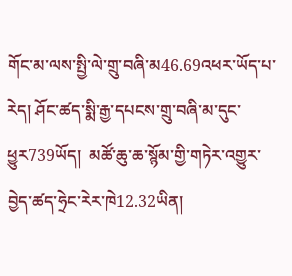གོང་མ་ལས་སྤྱི་ལེ་གྲུ་བཞི་མ46.69འཕར་ཡོད་པ་རེད། ཤོང་ཚད་སྨི་རྒྱ་དཔངས་གྲུ་བཞི་མ་དུང་ཕྱུར739ཡོད།  མཚོ་ཆུ་ཆ་སྙོམ་གྱི་གཏེར་འགྱུར་བྱེད་ཚད་ཧྲེང་རེར་ཁེ12.32ཡིན།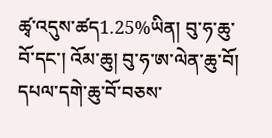ཚྭ་འདུས་ཚད1.25%ཡིན། བུ་ཧ་ཆུ་བོ་དང་། འོམ་ཆུ། བུ་ཧ་ཨ་ལེན་ཆུ་བོ། དཔལ་དགེ་ཆུ་བོ་བཅས་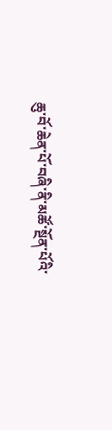ཆུ་བོ་ཆེན་པོ་བཞི་ནི་མཚོ་སྔོན་པོའི་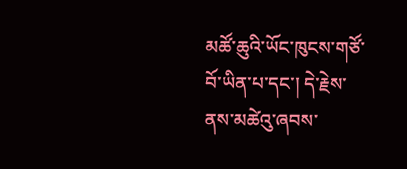མཚོ་ཆུའི་ཡོང་ཁུངས་གཙོ་བོ་ཡིན་པ་དང་། དེ་རྗེས་ནས་མཚེའུ་ཞབས་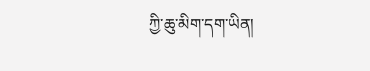ཀྱི་ཆུ་མིག་དག་ཡིན།